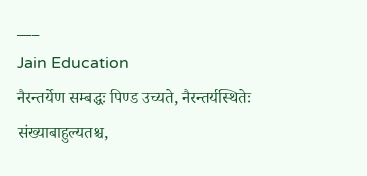___
Jain Education
नैरन्तर्येण सम्बद्धः पिण्ड उच्यते, नैरन्तर्यस्थितेः संख्याबाहुल्यतश्च,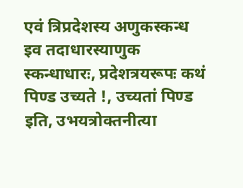एवं त्रिप्रदेशस्य अणुकस्कन्ध इव तदाधारस्याणुक स्कन्धाधारः, प्रदेशत्रयरूपः कथं पिण्ड उच्यते !, उच्यतां पिण्ड इति, उभयत्रोक्तनीत्या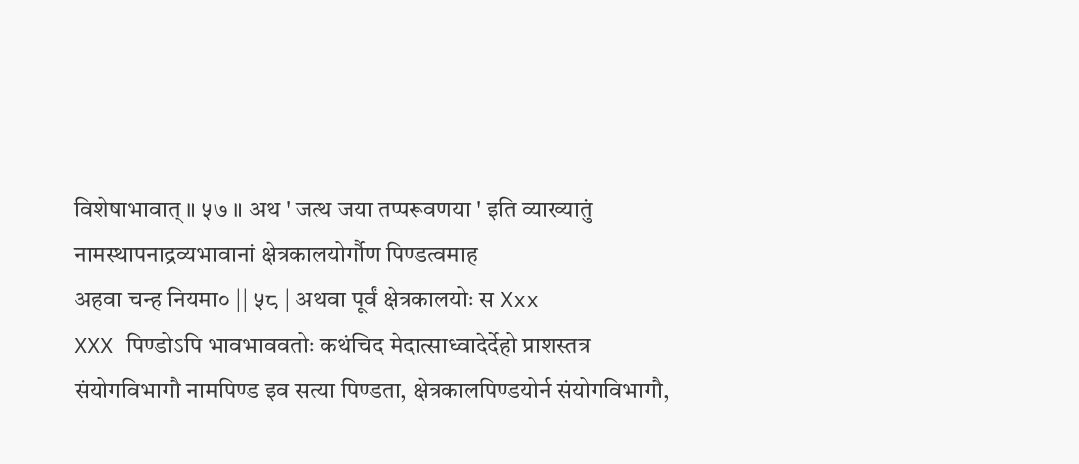विशेषाभावात् ॥ ५७ ॥ अथ ' जत्थ जया तप्परूवणया ' इति व्याख्यातुं नामस्थापनाद्रव्यभावानां क्षेत्रकालयोर्गौण पिण्डत्वमाह
अहवा चन्ह नियमा० || ५८ | अथवा पूर्वं क्षेत्रकालयोः स Xxx
XXX पिण्डोऽपि भावभाववतोः कथंचिद मेदात्साध्वादेर्देहो प्राशस्तत्र संयोगविभागौ नामपिण्ड इव सत्या पिण्डता, क्षेत्रकालपिण्डयोर्न संयोगविभागौ,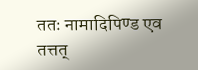ततः नामादिपिण्ड एव तत्तत्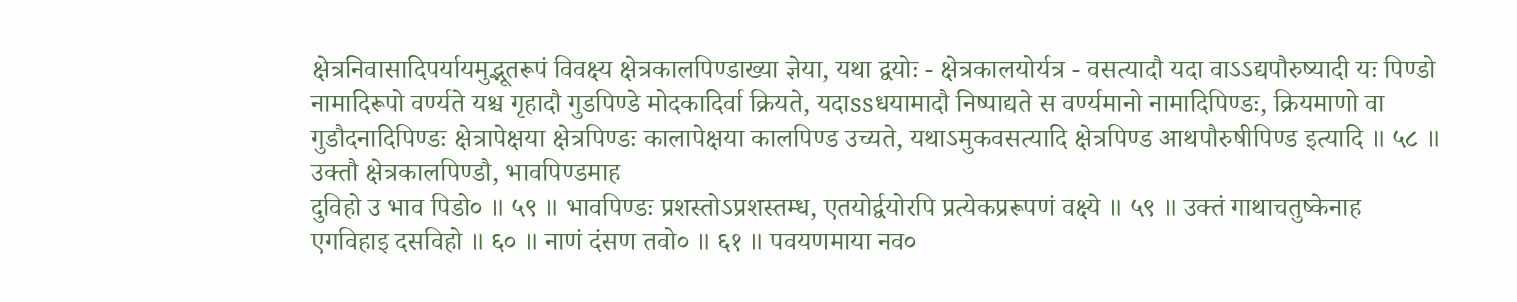क्षेत्रनिवासादिपर्यायमुद्भूतरूपं विवक्ष्य क्षेत्रकालपिण्डाख्या ज्ञेया, यथा द्वयोः - क्षेत्रकालयोर्यत्र - वसत्यादौ यदा वाऽऽद्यपौरुष्यादी यः पिण्डो नामादिरूपो वर्ण्यते यश्च गृहादौ गुडपिण्डे मोदकादिर्वा क्रियते, यदाssधयामादौ निष्पाद्यते स वर्ण्यमानो नामादिपिण्डः, क्रियमाणो वा गुडौदनादिपिण्डः क्षेत्रापेक्षया क्षेत्रपिण्डः कालापेक्षया कालपिण्ड उच्यते, यथाऽमुकवसत्यादि क्षेत्रपिण्ड आथपौरुषीपिण्ड इत्यादि ॥ ५८ ॥ उक्तौ क्षेत्रकालपिण्डौ, भावपिण्डमाह
दुविहो उ भाव पिडो० ॥ ५९ ॥ भावपिण्डः प्रशस्तोऽप्रशस्तम्ध, एतयोर्द्वयोरपि प्रत्येकप्ररूपणं वक्ष्ये ॥ ५९ ॥ उक्तं गाथाचतुष्केनाह
एगविहाइ दसविहो ॥ ६० ॥ नाणं दंसण तवो० ॥ ६१ ॥ पवयणमाया नव०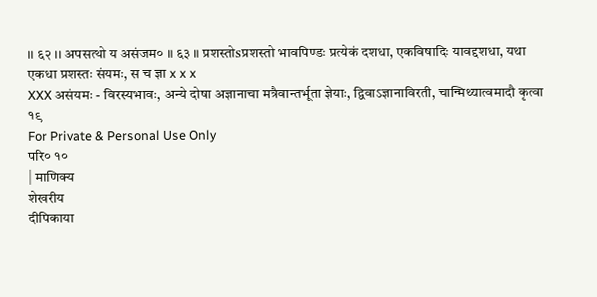।। ६२ ।। अपसत्थो य असंजम० ॥ ६३ ॥ प्रशस्तोsप्रशस्तो भावपिण्डः प्रत्येकं दशधा, एकविषादिः यावद्दशधा, यथा एकधा प्रशस्तः संयमः, स च ज्ञा x x x
XXX असंयमः - विरस्यभावः, अन्ये दोषा अज्ञानाचा मत्रैवान्तर्भूता ज्ञेयाः, द्विवाऽज्ञानाविरती, चान्मिथ्यात्वमादौ कृत्वा
१९
For Private & Personal Use Only
परि० १०
| माणिक्य
शेखरीय
दीपिकाया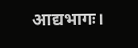आद्यभागः।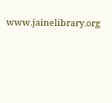www.jainelibrary.org